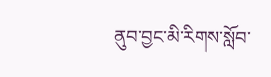ནུབ་བྱང་མི་རིགས་སློབ་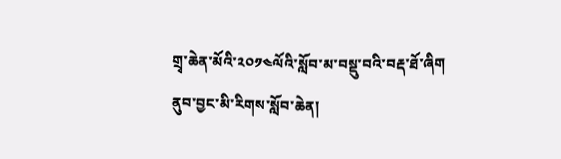གྲྭ་ཆེན་མོའི་༢༠༡༤ལོའི་སློབ་མ་བསྡུ་བའི་བརྡ་ཐོ་ཞིག
ནུབ་བྱང་མི་རིགས་སློབ་ཆེན།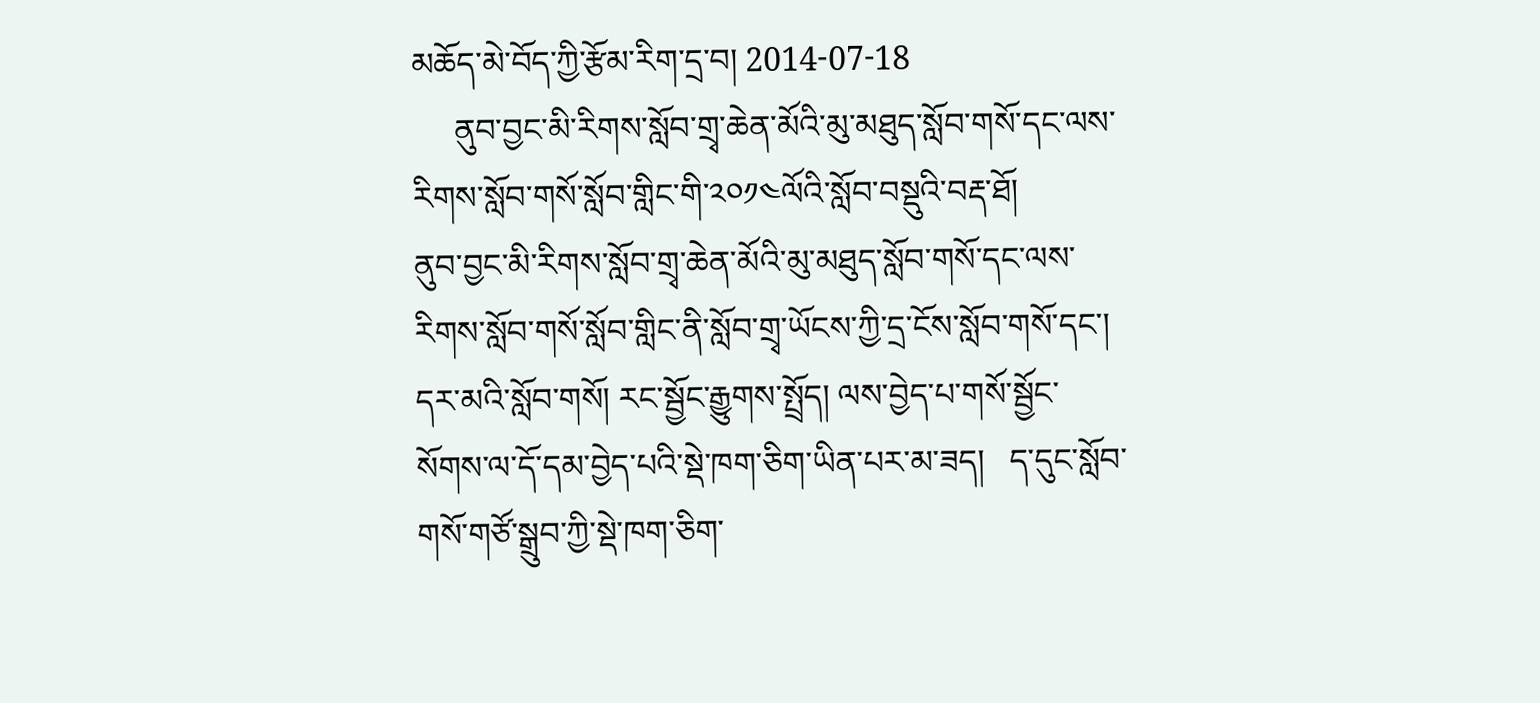མཆོད་མེ་བོད་ཀྱི་རྩོམ་རིག་དྲ་བ། 2014-07-18
     ནུབ་བྱང་མི་རིགས་སློབ་གྲྭ་ཆེན་མོའི་མུ་མཐུད་སློབ་གསོ་དང་ལས་རིགས་སློབ་གསོ་སློབ་གླིང་གི་༢༠༡༤ལོའི་སློབ་བསྡུའི་བརྡ་ཐོ།
ནུབ་བྱང་མི་རིགས་སློབ་གྲྭ་ཆེན་མོའི་མུ་མཐུད་སློབ་གསོ་དང་ལས་རིགས་སློབ་གསོ་སློབ་གླིང་ནི་སློབ་གྲྭ་ཡོངས་ཀྱི་དྲ་ངོས་སློབ་གསོ་དང་། དར་མའི་སློབ་གསོ། རང་སྦྱོང་རྒྱུགས་སྤྲོད། ལས་བྱེད་པ་གསོ་སྦྱོང་སོགས་ལ་དོ་དམ་བྱེད་པའི་སྡེ་ཁག་ཅིག་ཡིན་པར་མ་ཟད།   ད་དུང་སློབ་གསོ་གཙོ་སྒྲུབ་ཀྱི་སྡེ་ཁག་ཅིག་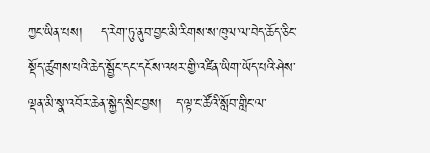ཀྱང་ཡིན་པས།    ད་རེག་ཏུ་ནུབ་བྱང་མི་རིགས་ས་ཁུལ་ལ་བེད་ཆོད་ཅིང་སྡོད་ཚུགས་པའི་ཆེད་སྦྱོང་དང་དངོས་འཕར་གྱི་འཛིན་ཡིག་ཡོད་པའི་ཤེས་ལྡན་མི་སྣ་འབོར་ཆེན་སྐྱེད་སྲིང་བྱས།   ད་ལྟ་ང་ཚོའི་སློབ་གླིང་ལ་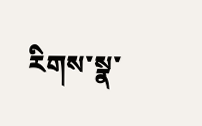རིགས་སྣ་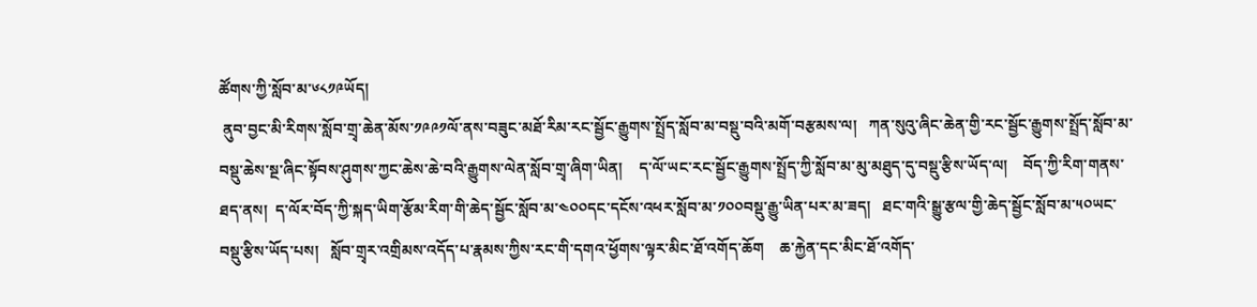ཚོགས་ཀྱི་སློབ་མ་༦༨༡༩ཡོད།
 ནུབ་བྱང་མི་རིགས་སློབ་གྲྭ་ཆེན་མོས་༡༩༩༡ལོ་ནས་བཟུང་མཐོ་རིམ་རང་སྦྱོང་རྒྱུགས་སྤྲོད་སློབ་མ་བསྡུ་བའི་མགོ་བརྩམས་ལ།   ཀན་སུའུ་ཞིང་ཆེན་གྱི་རང་སྦྱོང་རྒྱུགས་སྤྲོད་སློབ་མ་བསྡུ་ཆེས་སྔ་ཞིང་སྟོབས་ཤུགས་ཀྱང་ཆེས་ཆེ་བའི་རྒྱུགས་ལེན་སློབ་གྲྭ་ཞིག་ཡིན།    ད་ལོ་ཡང་རང་སྦྱོང་རྒྱུགས་སྤྲོད་ཀྱི་སློབ་མ་མུ་མཐུད་དུ་བསྡུ་རྩིས་ཡོད་ལ།    བོད་ཀྱི་རིག་གནས་ཐད་ནས།  ད་ལོར་བོད་ཀྱི་སྐད་ཡིག་རྩོམ་རིག་གི་ཆེད་སྦྱོང་སློབ་མ་༤༠༠དང་དངོས་འཕར་སློབ་མ་༡༠༠བསྡུ་རྒྱུ་ཡིན་པར་མ་ཟད།   ཐང་གའི་སྒྱུ་རྩལ་གྱི་ཆེད་སྦྱོང་སློབ་མ་༥༠ཡང་བསྡུ་རྩིས་ཡོད་པས།   སློབ་གྲྭར་འགྲིམས་འདོད་པ་རྣམས་ཀྱིས་རང་གི་དགའ་ཕྱོགས་ལྟར་མིང་ཐོ་འགོད་ཆོག    ཆ་རྐྱེན་དང་མིང་ཐོ་འགོད་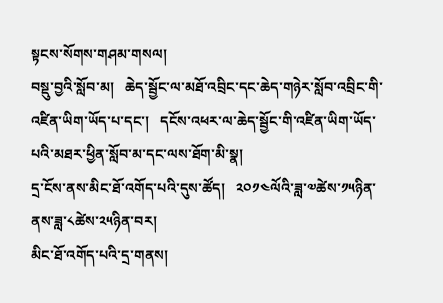སྟངས་སོགས་གཤམ་གསལ།
བསྡུ་བྱའི་སློབ་མ།   ཆེད་སྦྱོང་ལ་མཐོ་འབྲིང་དང་ཆེད་གཉེར་སློབ་འབྲིང་གི་འཛིན་ཡིག་ཡོད་པ་དང་།   དངོས་འཕར་ལ་ཆེད་སྦྱོང་གི་འཛིན་ཡིག་ཡོད་པའི་མཐར་ཕྱིན་སློབ་མ་དང་ལས་ཐོག་མི་སྣ།
དྲ་ངོས་ནས་མིང་ཐོ་འགོད་པའི་དུས་ཚོད།   ༢༠༡༤ལོའི་ཟླ་༧ཚེས་༡༥ཉིན་ནས་ཟླ་༨ཚེས་༢༥ཉིན་བར།
མིང་ཐོ་འགོད་པའི་དྲ་གནས།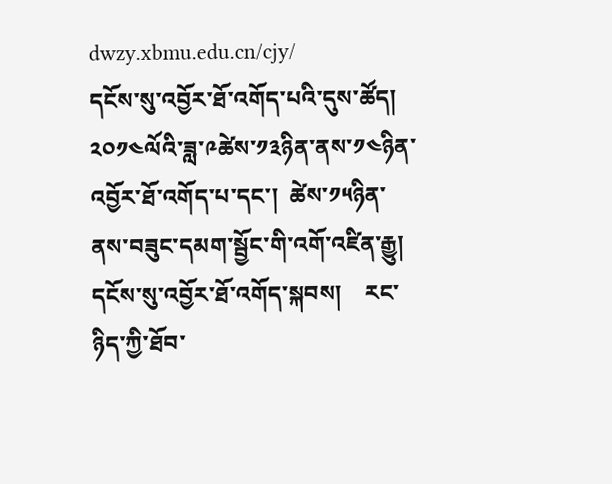dwzy.xbmu.edu.cn/cjy/
དངོས་སུ་འབྱོར་ཐོ་འགོད་པའི་དུས་ཚོད།     ༢༠༡༤ལོའི་ཟླ་༩ཚེས་༡༣ཉིན་ནས་༡༤ཉིན་འབྱོར་ཐོ་འགོད་པ་དང་།  ཚེས་༡༥ཉིན་ནས་བཟུང་དམག་སྦྱོང་གི་འགོ་འཛིན་རྒྱུ།
དངོས་སུ་འབྱོར་ཐོ་འགོད་སྐབས།    རང་ཉིད་ཀྱི་ཐོབ་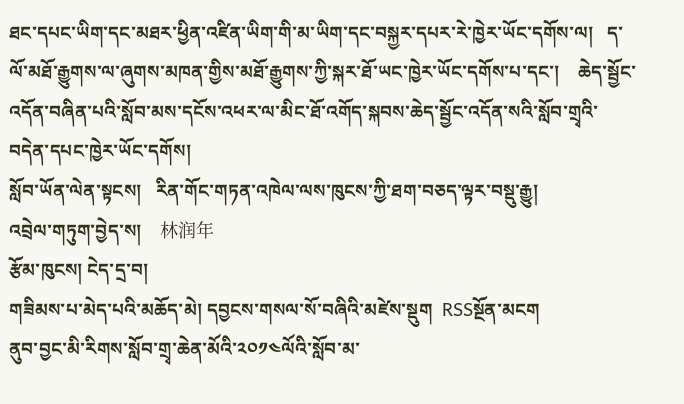ཐང་དཔང་ཡིག་དང་མཐར་ཕྱིན་འཛིན་ཡིག་གི་མ་ཡིག་དང་བསྐྱར་དཔར་རེ་ཁྱེར་ཡོང་དགོས་ལ།   ད་ལོ་མཐོ་རྒྱུགས་ལ་ཞུགས་མཁན་གྱིས་མཐོ་རྒྱུགས་ཀྱི་སྐར་ཐོ་ཡང་ཁྱེར་ཡོང་དགོས་པ་དང་།    ཆེད་སྦྱོང་འདོན་བཞིན་པའི་སློབ་མས་དངོས་འཕར་ལ་མིང་ཐོ་འགོད་སྐབས་ཆེད་སྦྱོང་འདོན་སའི་སློབ་གྲྭའི་བདེན་དཔང་ཁྱེར་ཡོང་དགོས།
སློབ་ཡོན་ལེན་སྟངས།   རིན་གོང་གཏན་འཁེལ་ལས་ཁུངས་ཀྱི་ཐག་བཅད་ལྟར་བསྡུ་རྒྱུ།
འབྲེལ་གཏུག་བྱེད་ས།    林润年
རྩོམ་ཁུངས། ངེད་དྲ་བ།
གཟིམས་པ་མེད་པའི་མཆོད་མེ། དབྱངས་གསལ་སོ་བཞིའི་མཛེས་སྡུག  RSSསྔོན་མངག
ནུབ་བྱང་མི་རིགས་སློབ་གྲྭ་ཆེན་མོའི་༢༠༡༤ལོའི་སློབ་མ་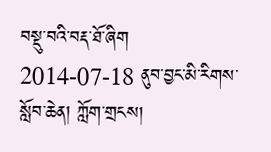བསྡུ་བའི་བརྡ་ཐོ་ཞིག
2014-07-18 ནུབ་བྱང་མི་རིགས་སློབ་ཆེན། ཀློག་གྲངས།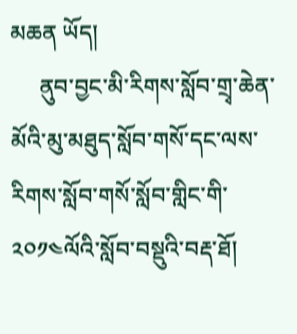མཆན ཡོད།
     ནུབ་བྱང་མི་རིགས་སློབ་གྲྭ་ཆེན་མོའི་མུ་མཐུད་སློབ་གསོ་དང་ལས་རིགས་སློབ་གསོ་སློབ་གླིང་གི་༢༠༡༤ལོའི་སློབ་བསྡུའི་བརྡ་ཐོ།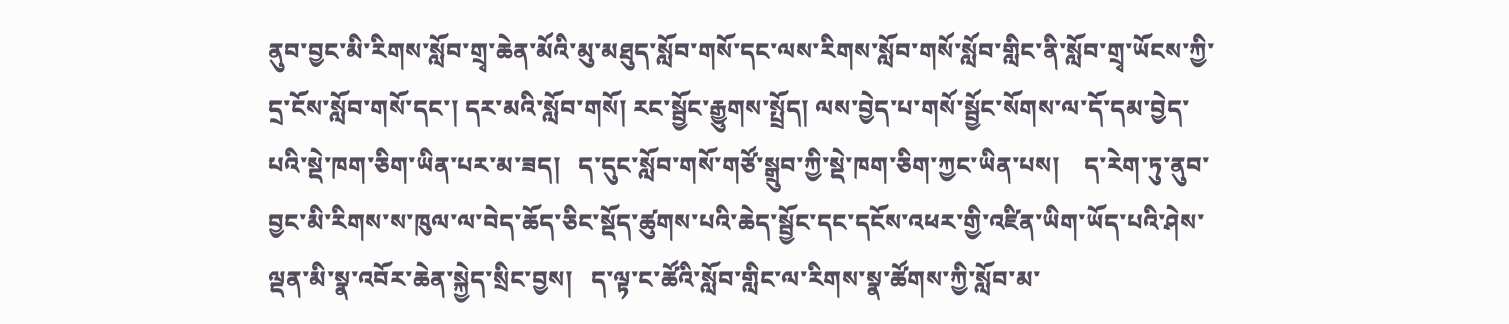ནུབ་བྱང་མི་རིགས་སློབ་གྲྭ་ཆེན་མོའི་མུ་མཐུད་སློབ་གསོ་དང་ལས་རིགས་སློབ་གསོ་སློབ་གླིང་ནི་སློབ་གྲྭ་ཡོངས་ཀྱི་དྲ་ངོས་སློབ་གསོ་དང་། དར་མའི་སློབ་གསོ། རང་སྦྱོང་རྒྱུགས་སྤྲོད། ལས་བྱེད་པ་གསོ་སྦྱོང་སོགས་ལ་དོ་དམ་བྱེད་པའི་སྡེ་ཁག་ཅིག་ཡིན་པར་མ་ཟད།   ད་དུང་སློབ་གསོ་གཙོ་སྒྲུབ་ཀྱི་སྡེ་ཁག་ཅིག་ཀྱང་ཡིན་པས།    ད་རེག་ཏུ་ནུབ་བྱང་མི་རིགས་ས་ཁུལ་ལ་བེད་ཆོད་ཅིང་སྡོད་ཚུགས་པའི་ཆེད་སྦྱོང་དང་དངོས་འཕར་གྱི་འཛིན་ཡིག་ཡོད་པའི་ཤེས་ལྡན་མི་སྣ་འབོར་ཆེན་སྐྱེད་སྲིང་བྱས།   ད་ལྟ་ང་ཚོའི་སློབ་གླིང་ལ་རིགས་སྣ་ཚོགས་ཀྱི་སློབ་མ་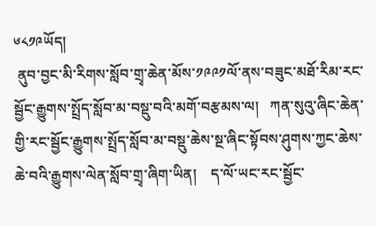༦༨༡༩ཡོད།
 ནུབ་བྱང་མི་རིགས་སློབ་གྲྭ་ཆེན་མོས་༡༩༩༡ལོ་ནས་བཟུང་མཐོ་རིམ་རང་སྦྱོང་རྒྱུགས་སྤྲོད་སློབ་མ་བསྡུ་བའི་མགོ་བརྩམས་ལ།   ཀན་སུའུ་ཞིང་ཆེན་གྱི་རང་སྦྱོང་རྒྱུགས་སྤྲོད་སློབ་མ་བསྡུ་ཆེས་སྔ་ཞིང་སྟོབས་ཤུགས་ཀྱང་ཆེས་ཆེ་བའི་རྒྱུགས་ལེན་སློབ་གྲྭ་ཞིག་ཡིན།    ད་ལོ་ཡང་རང་སྦྱོང་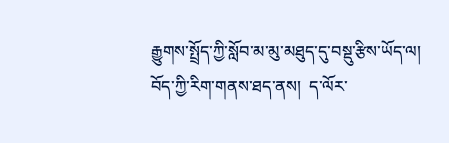རྒྱུགས་སྤྲོད་ཀྱི་སློབ་མ་མུ་མཐུད་དུ་བསྡུ་རྩིས་ཡོད་ལ།    བོད་ཀྱི་རིག་གནས་ཐད་ནས།  ད་ལོར་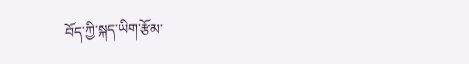བོད་ཀྱི་སྐད་ཡིག་རྩོམ་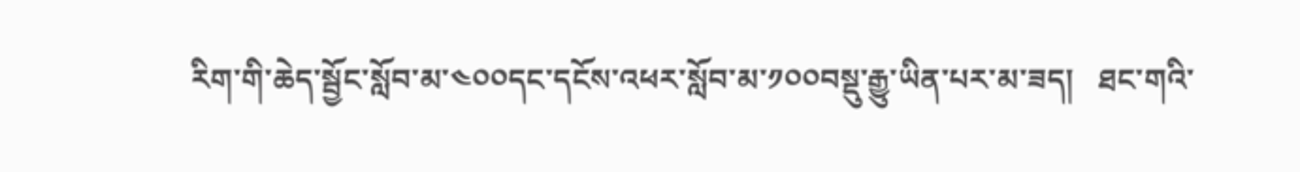རིག་གི་ཆེད་སྦྱོང་སློབ་མ་༤༠༠དང་དངོས་འཕར་སློབ་མ་༡༠༠བསྡུ་རྒྱུ་ཡིན་པར་མ་ཟད།   ཐང་གའི་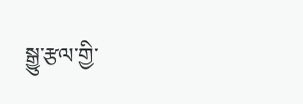སྒྱུ་རྩལ་གྱི་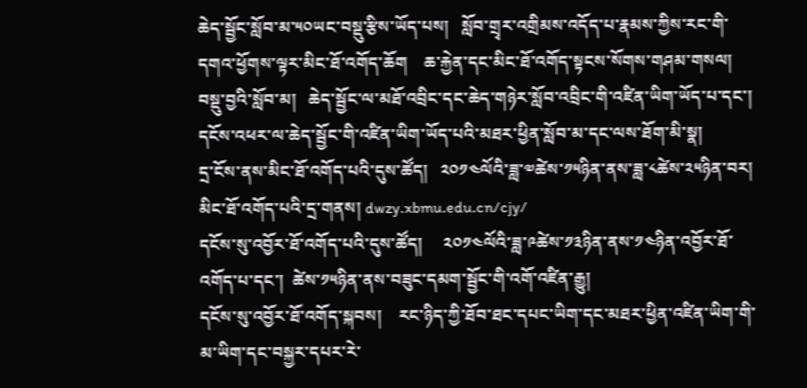ཆེད་སྦྱོང་སློབ་མ་༥༠ཡང་བསྡུ་རྩིས་ཡོད་པས།   སློབ་གྲྭར་འགྲིམས་འདོད་པ་རྣམས་ཀྱིས་རང་གི་དགའ་ཕྱོགས་ལྟར་མིང་ཐོ་འགོད་ཆོག    ཆ་རྐྱེན་དང་མིང་ཐོ་འགོད་སྟངས་སོགས་གཤམ་གསལ།
བསྡུ་བྱའི་སློབ་མ།   ཆེད་སྦྱོང་ལ་མཐོ་འབྲིང་དང་ཆེད་གཉེར་སློབ་འབྲིང་གི་འཛིན་ཡིག་ཡོད་པ་དང་།   དངོས་འཕར་ལ་ཆེད་སྦྱོང་གི་འཛིན་ཡིག་ཡོད་པའི་མཐར་ཕྱིན་སློབ་མ་དང་ལས་ཐོག་མི་སྣ།
དྲ་ངོས་ནས་མིང་ཐོ་འགོད་པའི་དུས་ཚོད།   ༢༠༡༤ལོའི་ཟླ་༧ཚེས་༡༥ཉིན་ནས་ཟླ་༨ཚེས་༢༥ཉིན་བར།
མིང་ཐོ་འགོད་པའི་དྲ་གནས། dwzy.xbmu.edu.cn/cjy/
དངོས་སུ་འབྱོར་ཐོ་འགོད་པའི་དུས་ཚོད།     ༢༠༡༤ལོའི་ཟླ་༩ཚེས་༡༣ཉིན་ནས་༡༤ཉིན་འབྱོར་ཐོ་འགོད་པ་དང་།  ཚེས་༡༥ཉིན་ནས་བཟུང་དམག་སྦྱོང་གི་འགོ་འཛིན་རྒྱུ།
དངོས་སུ་འབྱོར་ཐོ་འགོད་སྐབས།    རང་ཉིད་ཀྱི་ཐོབ་ཐང་དཔང་ཡིག་དང་མཐར་ཕྱིན་འཛིན་ཡིག་གི་མ་ཡིག་དང་བསྐྱར་དཔར་རེ་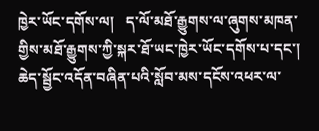ཁྱེར་ཡོང་དགོས་ལ།   ད་ལོ་མཐོ་རྒྱུགས་ལ་ཞུགས་མཁན་གྱིས་མཐོ་རྒྱུགས་ཀྱི་སྐར་ཐོ་ཡང་ཁྱེར་ཡོང་དགོས་པ་དང་།    ཆེད་སྦྱོང་འདོན་བཞིན་པའི་སློབ་མས་དངོས་འཕར་ལ་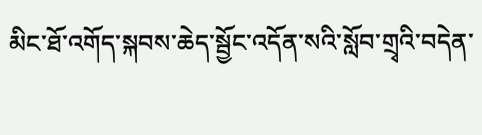མིང་ཐོ་འགོད་སྐབས་ཆེད་སྦྱོང་འདོན་སའི་སློབ་གྲྭའི་བདེན་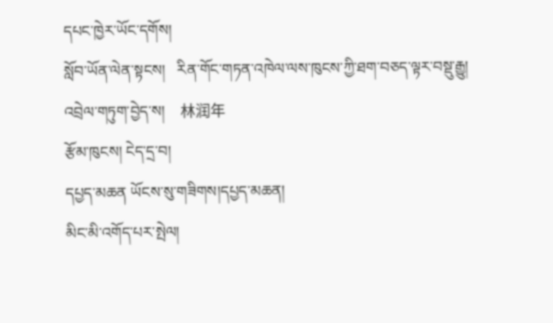དཔང་ཁྱེར་ཡོང་དགོས།
སློབ་ཡོན་ལེན་སྟངས།   རིན་གོང་གཏན་འཁེལ་ལས་ཁུངས་ཀྱི་ཐག་བཅད་ལྟར་བསྡུ་རྒྱུ།
འབྲེལ་གཏུག་བྱེད་ས།    林润年
རྩོམ་ཁུངས། ངེད་དྲ་བ།
དཔྱད་མཆན ཡོངས་སུ་གཟིགས།དཔྱད་མཆན།
མིང་མི་འགོད་པར་སྤེལ།